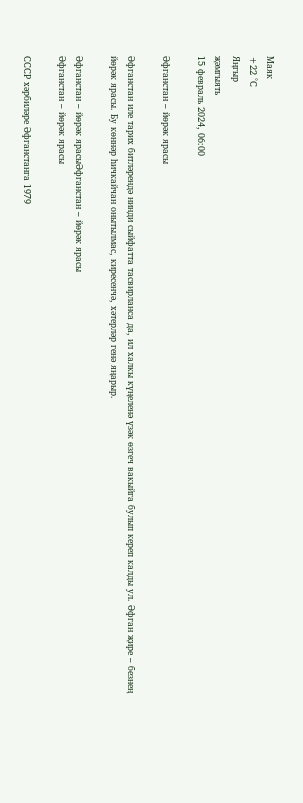Маяк
+22 °С
Яңгыр
җәмгыять
15 февраль 2024, 06:00

Әфганстан – йөрәк ярасы

Әфганстан иле тарих битләрендә нинди сыйфатта тасвирланса да, ил халкы күңеленә үзәк өзгеч вакыйга булып кереп калды ул. Әфган җире – безнең йөрәк ярасы. Бу көннәр һичкайчан онытылмас, киресенчә, хәтерләр генә яңарыр.

Әфганстан – йөрәк ярасыӘфганстан – йөрәк ярасы
Әфганстан – йөрәк ярасы

СССР хәрбиләре Әфганстанга 1979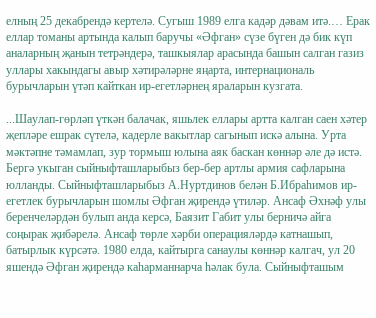елның 25 декабрендә кертелә. Сугыш 1989 елга кадәр дәвам итә.… Ерак еллар томаны артында калып баручы «Әфган» сүзе бүген дә бик күп аналарның җанын тетрәндерә, ташкыялар арасында башын салган газиз уллары хакындагы авыр хәтирәләрне яңарта, интернациональ бурычларын үтәп кайткан ир-егетләрнең яраларын кузгата.

...Шаулап-гөрләп үткән балачак, яшьлек еллары артта калган саен хәтер җепләре ешрак сүтелә, кадерле вакытлар сагынып искә алына. Урта мәктәпне тәмамлап, зур тормыш юлына аяк баскан көннәр әле дә истә. Бергә укыган сыйныфташларыбыз бер-бер артлы армия сафларына юлланды. Сыйныфташларыбыз А.Нуртдинов белән Б.Ибраһимов ир-егетлек бурычларын шомлы Әфган җирендә үтиләр. Ансаф Әхнәф улы беренчеләрдән булып анда керсә, Баязит Габит улы берничә айга соңырак җибәрелә. Ансаф төрле хәрби операцияләрдә катнашып, батырлык күрсәтә. 1980 елда, кайтырга санаулы көннәр калгач, ул 20 яшендә Әфган җирендә каһарманнарча һәлак була. Сыйныфташым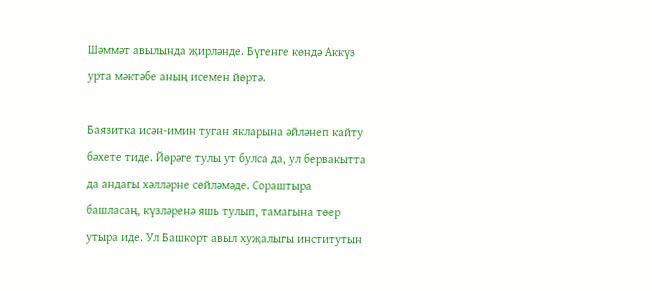Шәммәт авылында җирләнде. Бүгенге көндә Аккүз урта мәктәбе аның исемен йөртә.

Баязитка исән-имин туган якларына әйләнеп кайту бәхете тиде. Йөрәге тулы ут булса да, ул бервакытта да андагы хәлләрне сөйләмәде. Сораштыра башласаң, күзләренә яшь тулып, тамагына төер утыра иде. Ул Башкорт авыл хуҗалыгы институтын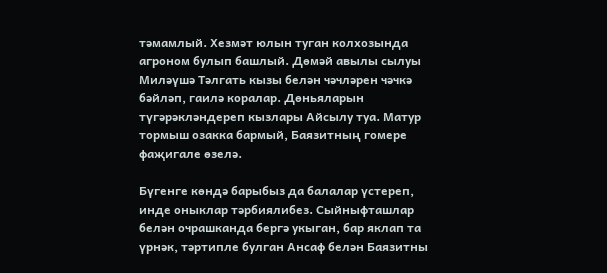тәмамлый. Хезмәт юлын туган колхозында агроном булып башлый. Дөмәй авылы сылуы Миләүшә Тәлгать кызы белән чәчләрен чәчкә бәйләп, гаилә коралар. Дөньяларын түгәрәкләндереп кызлары Айсылу туа. Матур тормыш озакка бармый, Баязитның гомере фаҗигале өзелә.

Бүгенге көндә барыбыз да балалар үстереп, инде оныклар тәрбиялибез. Сыйныфташлар белән очрашканда бергә укыган, бар яклап та үрнәк, тәртипле булган Ансаф белән Баязитны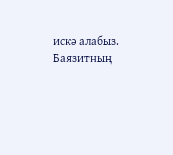искә алабыз. Баязитның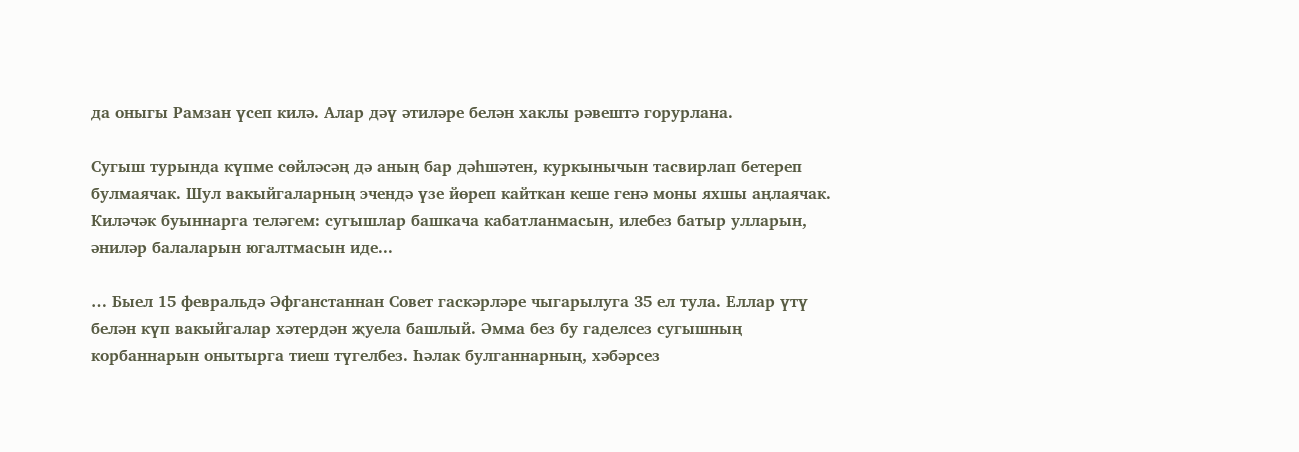да оныгы Рамзан үсеп килә. Алар дәү әтиләре белән хаклы рәвештә горурлана.

Сугыш турында күпме сөйләсәң дә аның бар дәһшәтен, куркынычын тасвирлап бетереп булмаячак. Шул вакыйгаларның эчендә үзе йөреп кайткан кеше генә моны яхшы аңлаячак. Киләчәк буыннарга теләгем: сугышлар башкача кабатланмасын, илебез батыр улларын, әниләр балаларын югалтмасын иде...

… Быел 15 февральдә Әфганстаннан Совет гаскәрләре чыгарылуга 35 ел тула. Еллар үтү белән күп вакыйгалар хәтердән җуела башлый. Әмма без бу гаделсез сугышның корбаннарын онытырга тиеш түгелбез. Һәлак булганнарның, хәбәрсез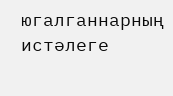югалганнарның истәлеге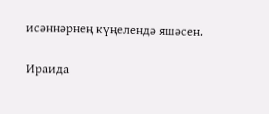исәннәрнең күңелендә яшәсен.

Ираида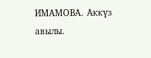ИМАМОВА. Аккүз авылы.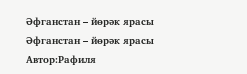Әфганстан – йөрәк ярасы
Әфганстан – йөрәк ярасы
Автор:Рафиля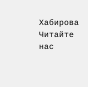Хабирова
Читайте нас